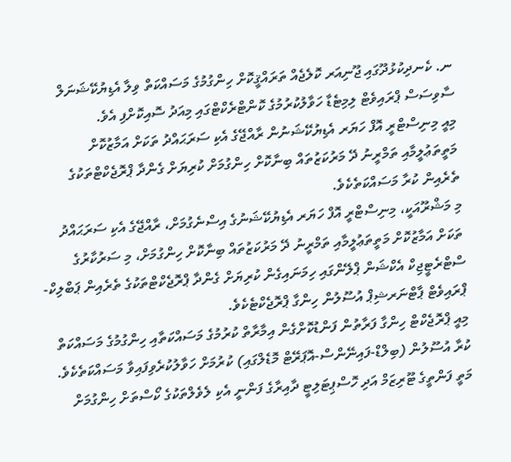ނ. ކެނދިކުޅުދޫގައި ޖޫނިއަރ ކޮލެޖެއް ތަރައްޤީކޮށް ހިންގުމުގެ މަސައްކަތް ވިލާ އެޑިޔުކޭޝަނަލް ސާވިސަސް ޕްރައިވެޓް ލިމިޓެޑާ ހަވާލުކުރުމުގެ ކޮންޓްރެކްޓްގައި މިއަދު ސޮއިކޮށްފި އެވެ.
މިއީ މިނިސްޓްރީ އޮފް ހަޔަރ އެޑިޔުކޭޝަނުން ރާއްޖޭގެ އެކި ސަރަޙައްދު ތަކަށް އަމާޒުކޮށް މަތީތަޢުލީމާއި ތަމްރީނު ދޭ މަރުކަޒުތައް ބިނާކޮށް ހިންގުމަށް ކުރިޔަށް ގެންދާ ޕްރޮޖެކްޓްތަކުގެ ތެރެއިން ކުރާ މަސައްކަތެކެވެ.
މި މަޝްރޫއަކީ، މިނިސްޓްރީ އޮފް ހަޔަރ އެޑިޔުކޭޝަނުގެ އިސްނެގުމަށް، ރާއްޖޭގެ އެކި ސަރަޙައްދު ތަކަށް އަމާޒުކޮށް މަތީތަޢުލީމާއި ތަމްރީނު ދޭ މަރުކަޒުތައް ބިނާކޮށް ހިންގުމަށް، މި ސަރުކާރުގެ ސްޓްރެޓީޖިކް އެކްޝަން ޕްލޭންގައި ހިމަނައިގެން ކުރިޔަށް ގެންދާ ޕްރޮޖެކްޓްތަކުގެ ތެރެއިން ޕަބްލިކް-ޕްރައިވެޓް ޕާޓްނަރޝިޕް އުސޫލުން ހިންގާ ޕްރޮޖެކްޓެކެވެ.
މިއީ ޕްރޮޖެކްޓް ހިންގާ ފަރާތުން ފަންޑުކޮށްގެން އިމާރާތް ކުރުމުގެ މަސައްކަތާއި ހިންގުމުގެ މަސައްކަތް ކުރާ އުސޫލުން (ބިލްޑް-ފައިނޭންސް-އޮޕަރޭޓް މޮޑެލްގައި) ކުރުމަށް ހަވާލުކުރެވިފައިވާ މަސައްކަތެކެވެ.
މަތީ ފަންތީގެ ޓޫރިޒަމް އަދި ހޮސްޕިޓަލިޓީ ދާއިރާގެ ފަންނީ އެކި ލެވެލްތަކުގެ ކޯސްތަށް ހިންގުމަށް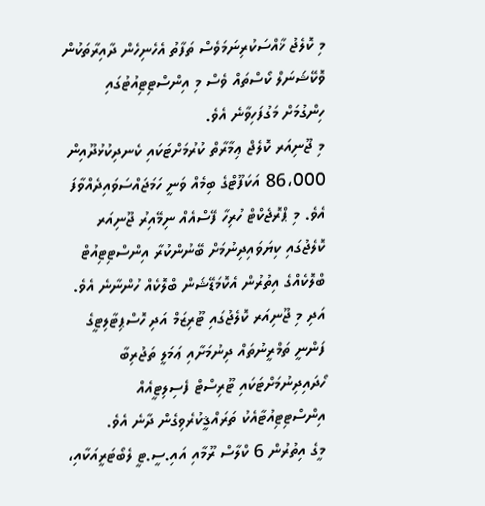މި ކޮލެޖު ޚާއްސަކުރިނަމަވެސް ތަފާތު އެހެނިހެން ދާއިރާތަކުން ވޮކޭޝަނަލް ކޯސްތައް ވެސް މި އިންސްޓިޓިއުޓުގައި ހިންގުމަށް މަގުފަހިވާނެ އެވެ.
މި ޖޫނިއަރ ކޮލެޖް ޢިމާރާތް ކުރުމަށްޓަކައި ކެނދިކުޅުދޫއިން 86،000 އަކަފޫޓްގެ ބިމެއް ވަނީ ހަމަޖައްސަވައިދެއްވާފަ އެވެ. މި ޕްރޮޖެކްޓް ހުރިހާ ފޭސްއެއް ނިމޭއިރު ޖޫނިއަރ ކޮލެޖުގައި ކިޔަވައިދިނުމަށް ބޭނުންކުރާ އިންސްޓިޓިއުޓް ބްލޮކެއްގެ އިތުރުން އެކޮމަޑޭޝަން ބްލޮކެއް ހުންނާނެ އެވެ. އަދި މި ޖޫނިއަރ ކޮލެޖުގައި ޓޫރިޒަމް އަދި ހޮސްޕިޓާލިޓީގެ ފަންނީ ތަމްރީނުތައް ދިނުމަށާއި ޢަމަލީ ތަޖުރިބާ ހޯދައިދިނުމަށްޓަކައި ޓޫރިސްޓް ފެސިލިޓީއެއް އިންސްޓިޓިއުޓާއެކު ތަރައްޤީކުރެވިގެން ދާނެ އެވެ.
މީގެ އިތުރުން 6 ކްލާސް ރޫމާއި އައި.ސީ.ޓީ ލެބޯޓަރީއަކާއި،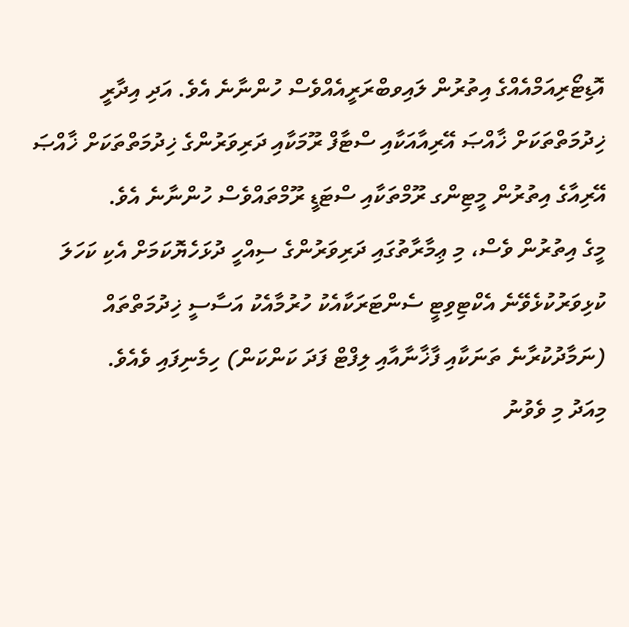އޮޑިޓޯރިއަމްއެއްގެ އިތުރުން ލައިވބްރަރީއެއްވެސް ހުންނާނެ އެވެ. އަދި އިދާރީ ޚިދުމަތްތަކަށް ޚާއްޞަ އޭރިއާއަކާއި ސްޓާފް ރޫމަކާއި ދަރިވަރުންގެ ޚިދުމަތްތަކަށް ޚާއްޞަ އޭރިއާގެ އިތުރުން މީޓިންގ ރޫމްތަކާއި ސްޓަޑީ ރޫމްތައްވެސް ހުންނާނެ އެވެ.
މީގެ އިތުރުން ވެސް، މި ޢިމާރާތުގައި ދަރިވަރުންގެ ސިއްހީ ދުޅަހެޔޮކަމަށް އެކި ކަހަލަ ކުޅިވަރުކުޅެވޭނެ އެކްޓިވިޓީ ސެންޓަރަކާއެކު ހުރުމާއެކު އަސާސީ ޚިދުމަތްތައް (ނަމާދުކުރާނެ ތަނަކާއި ފާޚާނާއާއި ލިފްޓް ފަދަ ކަންކަން) ހިމެނިފައި ވެއެވެ.
މިއަދު މި ވެވުނު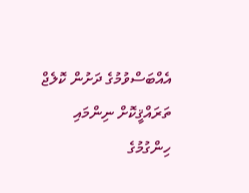އެއްބަސްވުމުގެ ދަށުން ކޮލެޖް ތަރައްޤީކޮށް ނިންމައި ހިންގުމުގެ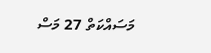މަސައްކަތް 27 މަސް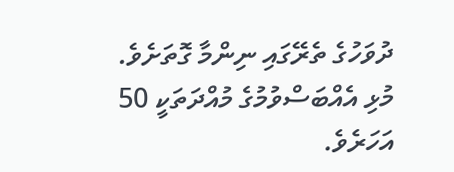ދުވަހުގެ ތެރޭގައި ނިންމާ ގޮތަށެވެ. މުޅި އެއްބަސްވުމުގެ މުއްދަތަކީ 50 އަހަރެވެ.